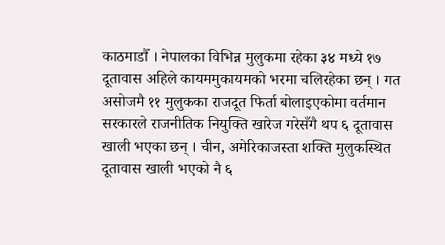काठमाडौँ । नेपालका विभिन्न मुलुकमा रहेका ३४ मध्ये १७ दूतावास अहिले कायममुकायमको भरमा चलिरहेका छन् । गत असोजमै ११ मुलुकका राजदूत फिर्ता बोलाइएकोमा वर्तमान सरकारले राजनीतिक नियुक्ति खारेज गरेसँगै थप ६ दूतावास खाली भएका छन् । चीन, अमेरिकाजस्ता शक्ति मुलुकस्थित दूतावास खाली भएको नै ६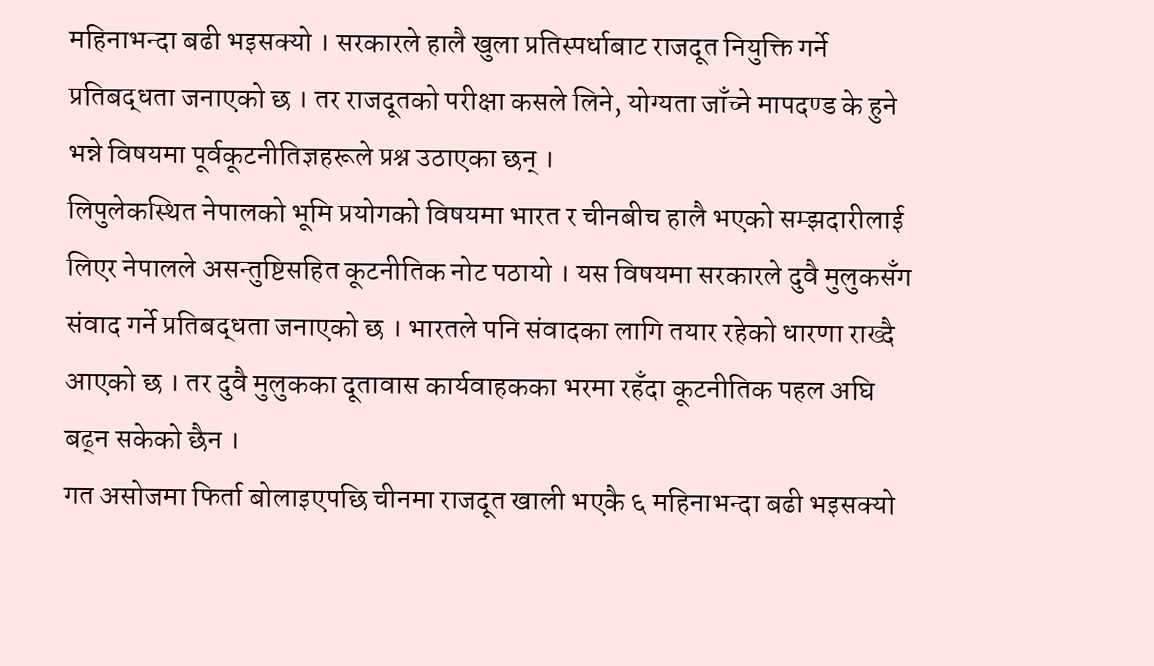महिनाभन्दा बढी भइसक्यो । सरकारले हालै खुला प्रतिस्पर्धाबाट राजदूत नियुक्ति गर्ने प्रतिबद्धता जनाएको छ । तर राजदूतको परीक्षा कसले लिने, योग्यता जाँच्ने मापदण्ड के हुने भन्ने विषयमा पूर्वकूटनीतिज्ञहरूले प्रश्न उठाएका छन् ।
लिपुलेकस्थित नेपालको भूमि प्रयोगको विषयमा भारत र चीनबीच हालै भएको सम्झदारीलाई लिएर नेपालले असन्तुष्टिसहित कूटनीतिक नोट पठायो । यस विषयमा सरकारले दुवै मुलुकसँग संवाद गर्ने प्रतिबद्धता जनाएको छ । भारतले पनि संवादका लागि तयार रहेको धारणा राख्दै आएको छ । तर दुवै मुलुकका दूतावास कार्यवाहकका भरमा रहँदा कूटनीतिक पहल अघि बढ्न सकेको छैन ।
गत असोजमा फिर्ता बोलाइएपछि चीनमा राजदूत खाली भएकै ६ महिनाभन्दा बढी भइसक्यो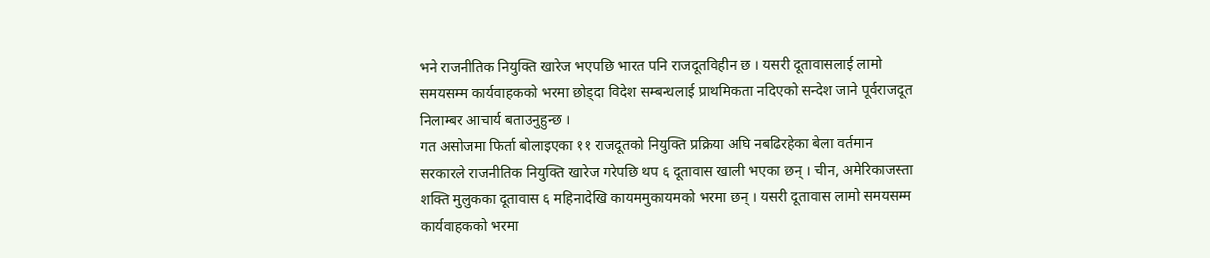भने राजनीतिक नियुक्ति खारेज भएपछि भारत पनि राजदूतविहीन छ । यसरी दूतावासलाई लामो समयसम्म कार्यवाहकको भरमा छोड्दा विदेश सम्बन्धलाई प्राथमिकता नदिएको सन्देश जाने पूर्वराजदूत निलाम्बर आचार्य बताउनुहुन्छ ।
गत असोजमा फिर्ता बोलाइएका ११ राजदूतको नियुक्ति प्रक्रिया अघि नबढिरहेका बेला वर्तमान सरकारले राजनीतिक नियुक्ति खारेज गरेपछि थप ६ दूतावास खाली भएका छन् । चीन, अमेरिकाजस्ता शक्ति मुलुकका दूतावास ६ महिनादेखि कायममुकायमको भरमा छन् । यसरी दूतावास लामो समयसम्म कार्यवाहकको भरमा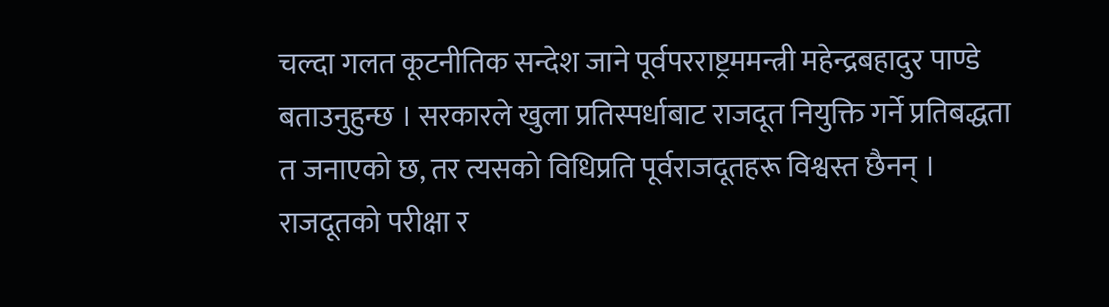चल्दा गलत कूटनीतिक सन्देश जाने पूर्वपरराष्ट्रममन्त्री महेन्द्रबहादुर पाण्डे बताउनुहुन्छ । सरकारले खुला प्रतिस्पर्धाबाट राजदूत नियुक्ति गर्ने प्रतिबद्धता त जनाएको छ, तर त्यसको विधिप्रति पूर्वराजदूतहरू विश्वस्त छैनन् । राजदूतको परीक्षा र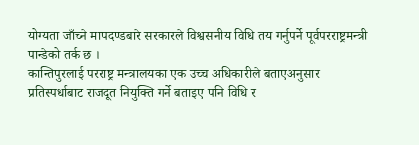योग्यता जाँच्ने मापदण्डबारे सरकारले विश्वसनीय विधि तय गर्नुपर्ने पूर्वपरराष्ट्रमन्त्री पान्डेको तर्क छ ।
कान्तिपुरलाई परराष्ट्र मन्त्रालयका एक उच्च अधिकारीले बताएअनुसार प्रतिस्पर्धाबाट राजदूत नियुक्ति गर्ने बताइए पनि विधि र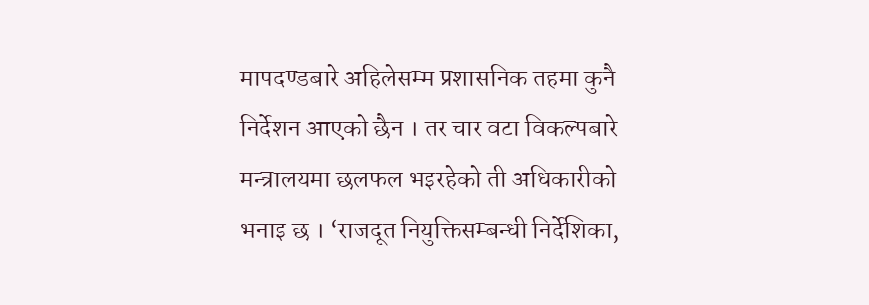मापदण्डबारे अहिलेसम्म प्रशासनिक तहमा कुनै निर्देशन आएको छैन । तर चार वटा विकल्पबारे मन्त्रालयमा छलफल भइरहेको ती अधिकारीको भनाइ छ । ‘राजदूत नियुक्तिसम्बन्धी निर्देशिका,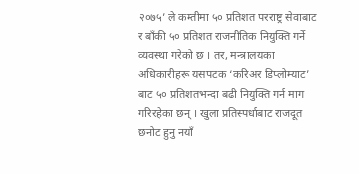२०७५’ ले कम्तीमा ५० प्रतिशत परराष्ट्र सेवाबाट र बाँकी ५० प्रतिशत राजनीतिक नियुक्ति गर्ने व्यवस्था गरेको छ । तर, मन्त्रालयका अधिकारीहरू यसपटक ‘करिअर डिप्लोम्याट’ बाट ५० प्रतिशतभन्दा बढी नियुक्ति गर्न माग गरिरहेका छन् । खुला प्रतिस्पर्धाबाट राजदूत छनोट हुनु नयाँ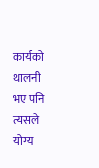कार्यको थालनी भए पनि त्यसले योग्य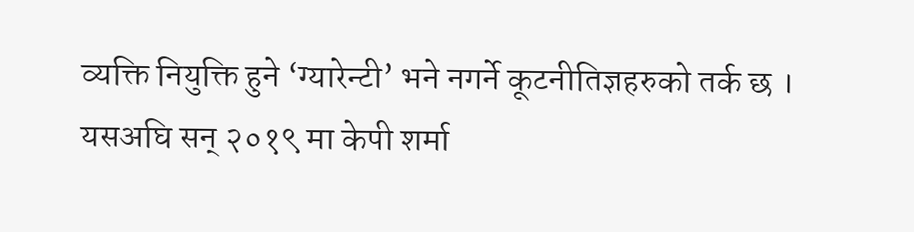व्यक्ति नियुक्ति हुने ‘ग्यारेन्टी’ भने नगर्ने कूटनीतिज्ञहरुको तर्क छ ।
यसअघि सन् २०१९ मा केपी शर्मा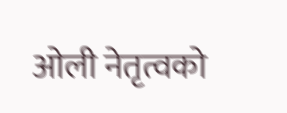ओली नेतृत्वको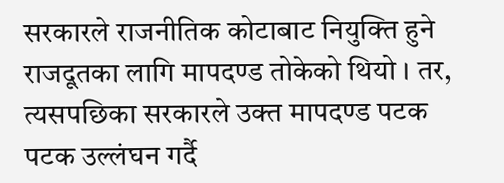सरकारले राजनीतिक कोटाबाट नियुक्ति हुने राजदूतका लागि मापदण्ड तोकेको थियो । तर, त्यसपछिका सरकारले उक्त मापदण्ड पटक पटक उल्लंघन गर्दै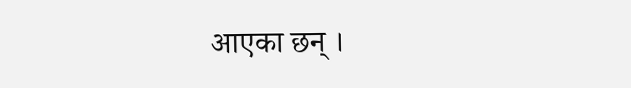आएका छन् ।